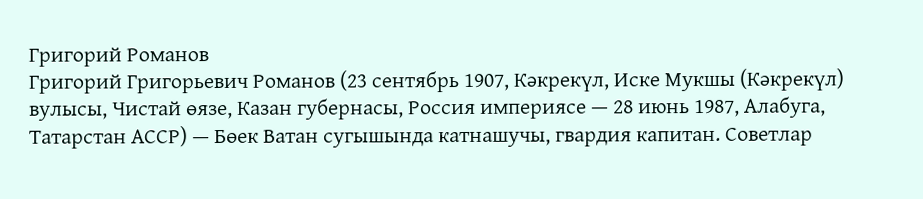Григорий Романов
Григорий Григорьевич Романов (23 сентябрь 1907, Кәкрекүл, Иске Мукшы (Кәкрекүл) вулысы, Чистай өязе, Казан губернасы, Россия империясе — 28 июнь 1987, Алабуга, Татарстан АССР) — Бөек Ватан сугышында катнашучы, гвардия капитан. Советлар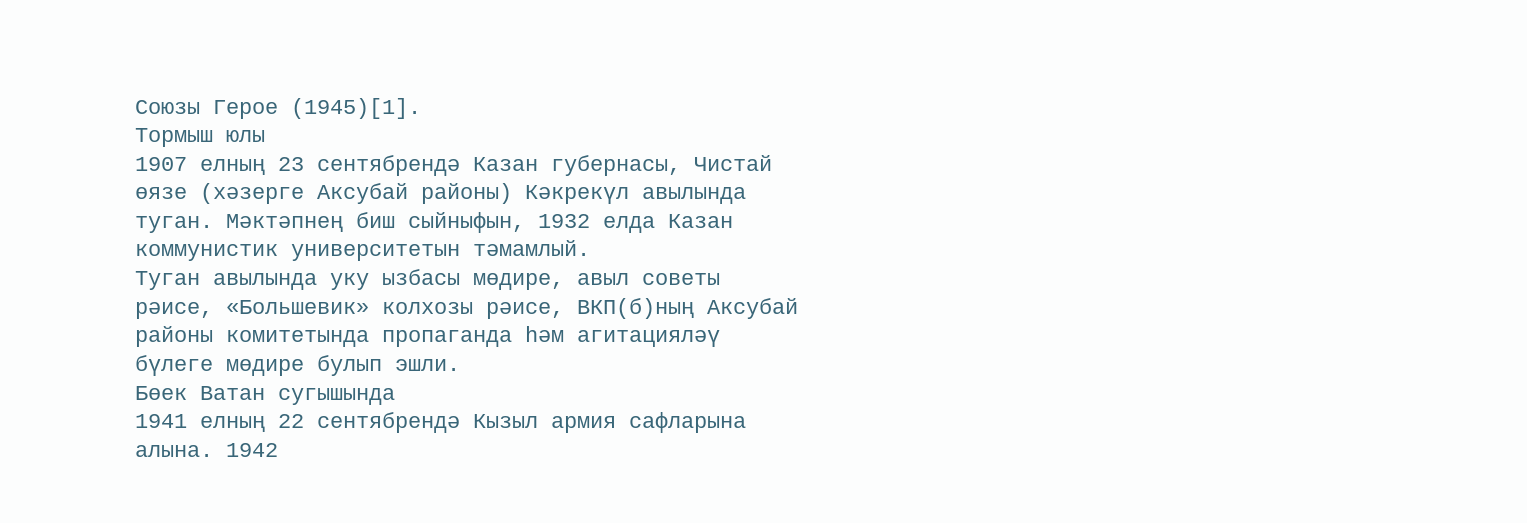Союзы Герое (1945)[1].
Тормыш юлы
1907 елның 23 сентябрендә Казан губернасы, Чистай өязе (хәзерге Аксубай районы) Кәкрекүл авылында туган. Мәктәпнең биш сыйныфын, 1932 елда Казан коммунистик университетын тәмамлый.
Туган авылында уку ызбасы мөдире, авыл советы рәисе, «Большевик» колхозы рәисе, ВКП(б)ның Аксубай районы комитетында пропаганда һәм агитацияләү бүлеге мөдире булып эшли.
Бөек Ватан сугышында
1941 елның 22 сентябрендә Кызыл армия сафларына алына. 1942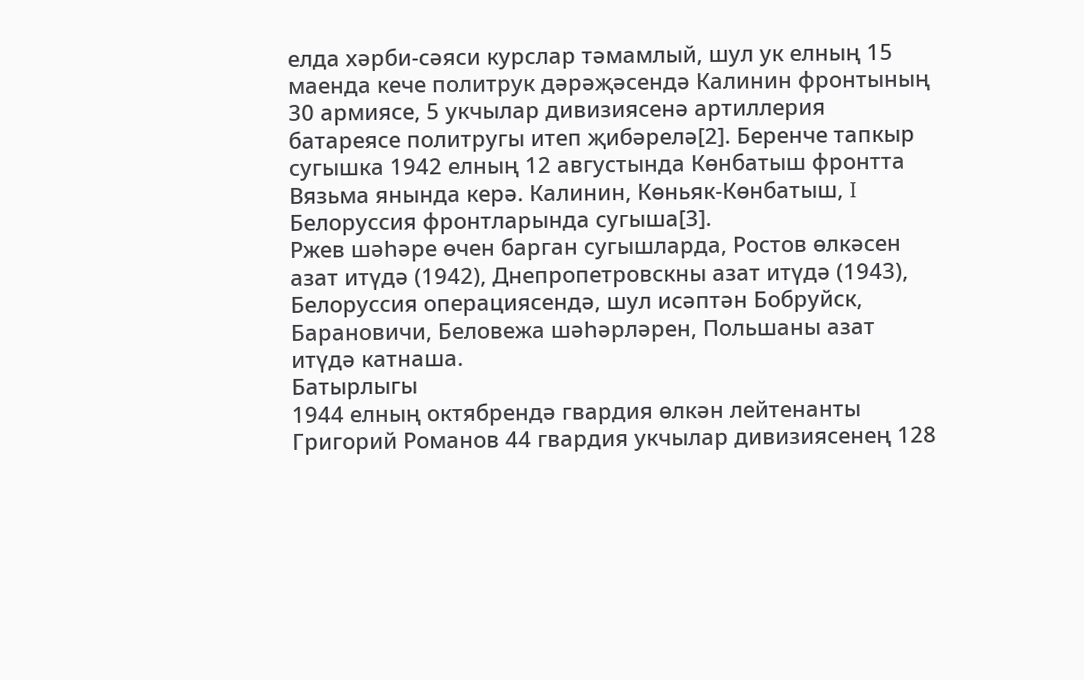елда хәрби-сәяси курслар тәмамлый, шул ук елның 15 маенда кече политрук дәрәҗәсендә Калинин фронтының 30 армиясе, 5 укчылар дивизиясенә артиллерия батареясе политругы итеп җибәрелә[2]. Беренче тапкыр сугышка 1942 елның 12 августында Көнбатыш фронтта Вязьма янында керә. Калинин, Көньяк-Көнбатыш, I Белоруссия фронтларында сугыша[3].
Ржев шәһәре өчен барган сугышларда, Ростов өлкәсен азат итүдә (1942), Днепропетровскны азат итүдә (1943), Белоруссия операциясендә, шул исәптән Бобруйск, Барановичи, Беловежа шәһәрләрен, Польшаны азат итүдә катнаша.
Батырлыгы
1944 елның октябрендә гвардия өлкән лейтенанты Григорий Романов 44 гвардия укчылар дивизиясенең 128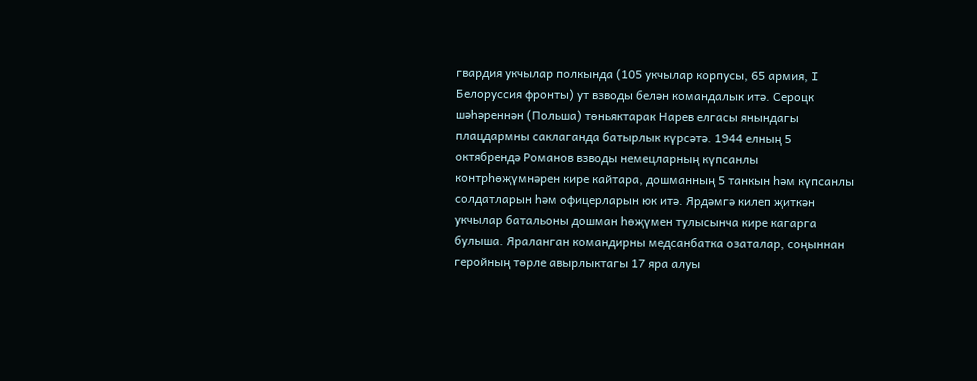гвардия укчылар полкында (105 укчылар корпусы, 65 армия, I Белоруссия фронты) ут взводы белән командалык итә. Сероцк шәһәреннән (Польша) төньяктарак Нарев елгасы янындагы плацдармны саклаганда батырлык күрсәтә. 1944 елның 5 октябрендә Романов взводы немецларның күпсанлы контрһөҗүмнәрен кире кайтара, дошманның 5 танкын һәм күпсанлы солдатларын һәм офицерларын юк итә. Ярдәмгә килеп җиткән укчылар батальоны дошман һөҗүмен тулысынча кире кагарга булыша. Яраланган командирны медсанбатка озаталар, соңыннан геройның төрле авырлыктагы 17 яра алуы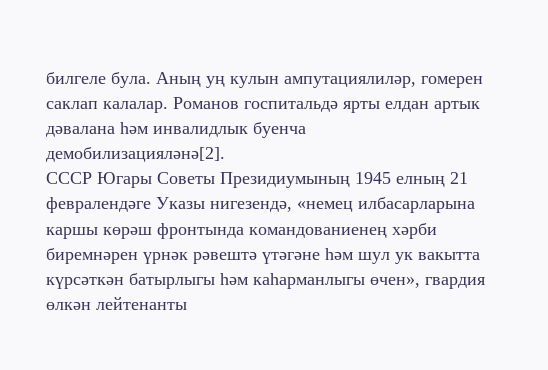билгеле була. Аның уң кулын ампутациялиләр, гомерен саклап калалар. Романов госпитальдә ярты елдан артык дәвалана һәм инвалидлык буенча демобилизацияләнә[2].
СССР Югары Советы Президиумының 1945 елның 21 февралендәге Указы нигезендә, «немец илбасарларына каршы көрәш фронтында командованиенең хәрби биремнәрен үрнәк рәвештә үтәгәне һәм шул ук вакытта күрсәткән батырлыгы һәм каһарманлыгы өчен», гвардия өлкән лейтенанты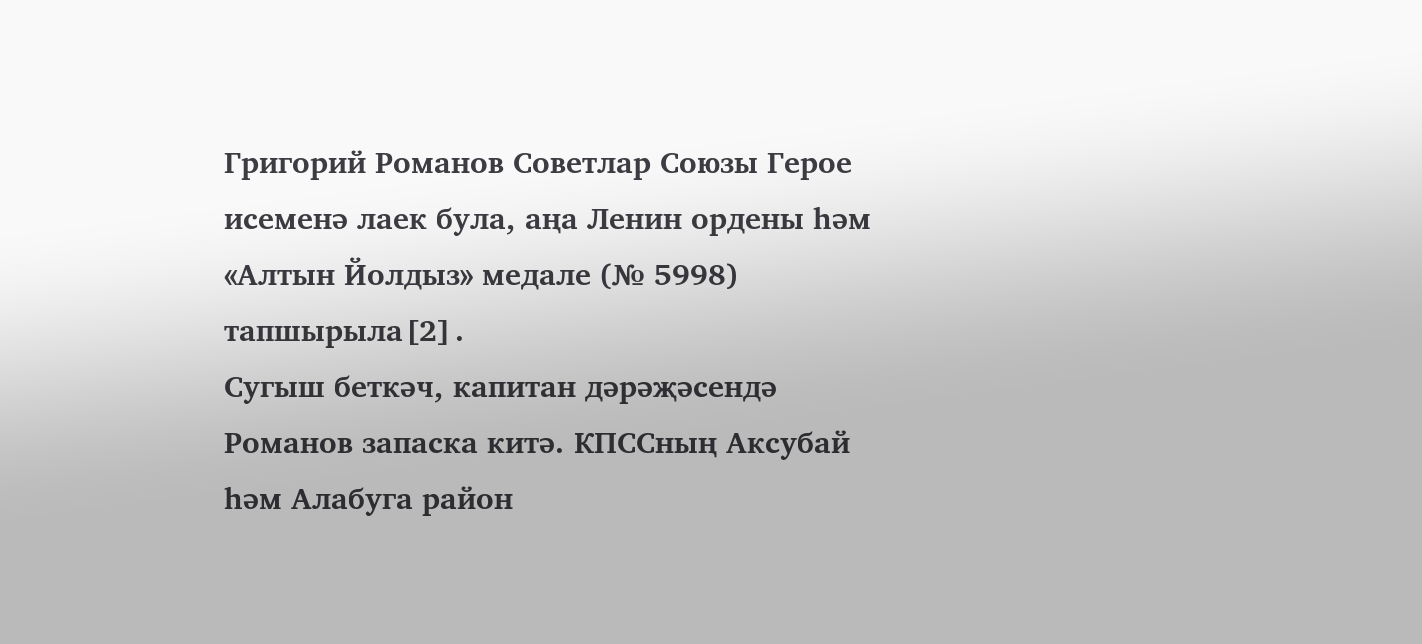Григорий Романов Советлар Союзы Герое исеменә лаек була, аңа Ленин ордены һәм «Алтын Йолдыз» медале (№ 5998) тапшырыла[2].
Сугыш беткәч, капитан дәрәҗәсендә Романов запаска китә. КПССның Аксубай һәм Алабуга район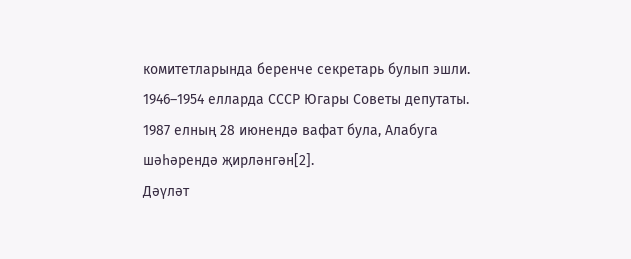комитетларында беренче секретарь булып эшли. 1946–1954 елларда СССР Югары Советы депутаты.
1987 елның 28 июнендә вафат була, Алабуга шәһәрендә җирләнгән[2].
Дәүләт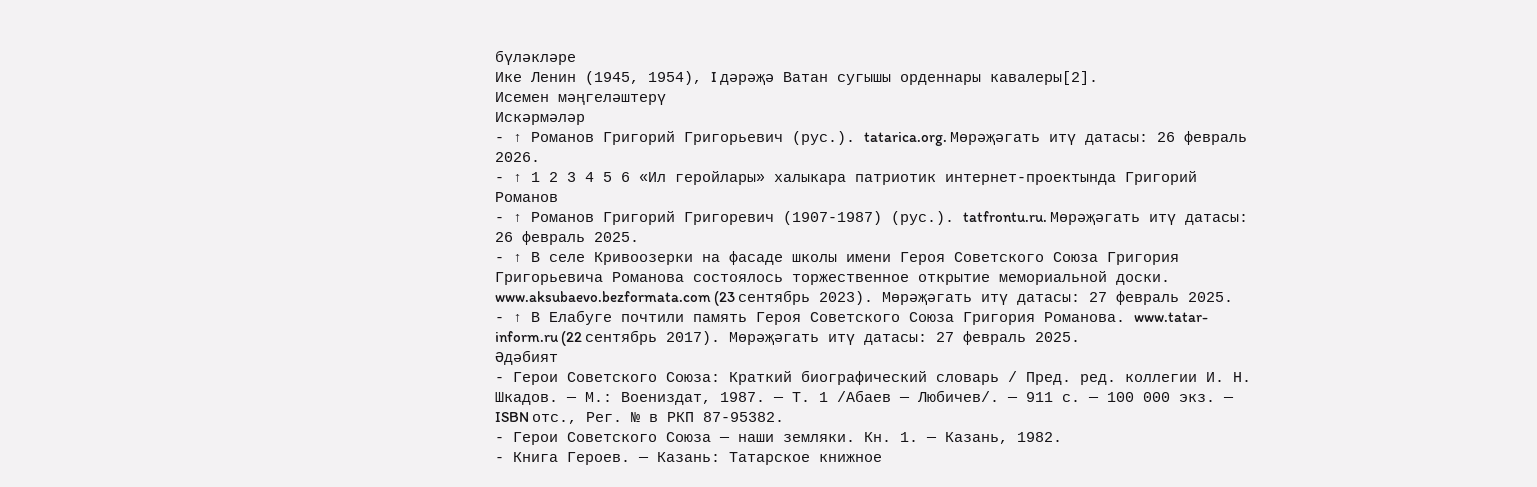бүләкләре
Ике Ленин (1945, 1954), I дәрәҗә Ватан сугышы орденнары кавалеры[2].
Исемен мәңгеләштерү
Искәрмәләр
- ↑ Романов Григорий Григорьевич (рус.). tatarica.org. Мөрәҗәгать итү датасы: 26 февраль 2026.
- ↑ 1 2 3 4 5 6 «Ил геройлары» халыкара патриотик интернет-проектында Григорий Романов
- ↑ Романов Григорий Григоревич (1907-1987) (рус.). tatfrontu.ru. Мөрәҗәгать итү датасы: 26 февраль 2025.
- ↑ В селе Кривоозерки на фасаде школы имени Героя Советского Союза Григория Григорьевича Романова состоялось торжественное открытие мемориальной доски. www.aksubaevo.bezformata.com (23 сентябрь 2023). Мөрәҗәгать итү датасы: 27 февраль 2025.
- ↑ В Елабуге почтили память Героя Советского Союза Григория Романова. www.tatar-inform.ru (22 сентябрь 2017). Мөрәҗәгать итү датасы: 27 февраль 2025.
Әдәбият
- Герои Советского Союза: Краткий биографический словарь / Пред. ред. коллегии И. Н. Шкадов. — М.: Воениздат, 1987. — Т. 1 /Абаев — Любичев/. — 911 с. — 100 000 экз. — ISBN отс., Рег. № в РКП 87-95382.
- Герои Советского Союза — наши земляки. Кн. 1. — Казань, 1982.
- Книга Героев. — Казань: Татарское книжное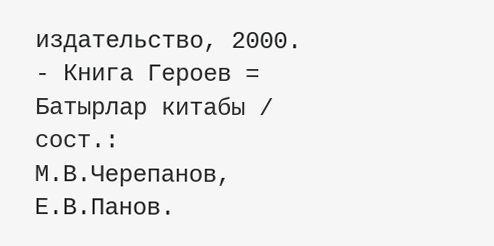издательство, 2000.
- Книга Героев = Батырлар китабы / сост.: М.В.Черепанов, Е.В.Панов.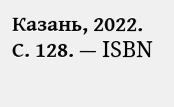Казань, 2022. С. 128. — ISBN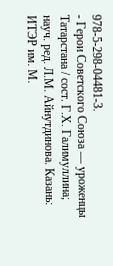978-5-298-04481-3.
- Герои Советского Союза — уроженцы Татарстана / сост. Г.Х. Галимуллина; науч. ред. Л.М. Айнутдинова. Казань: ИТЭР им. М.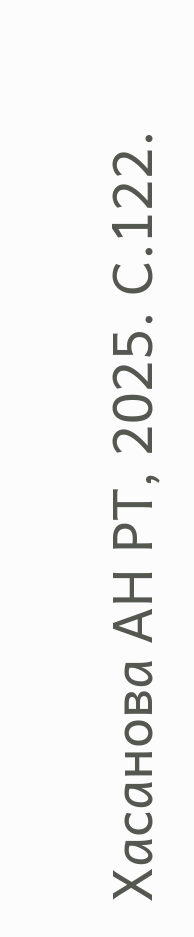Хасанова АН РТ, 2025. С.122.